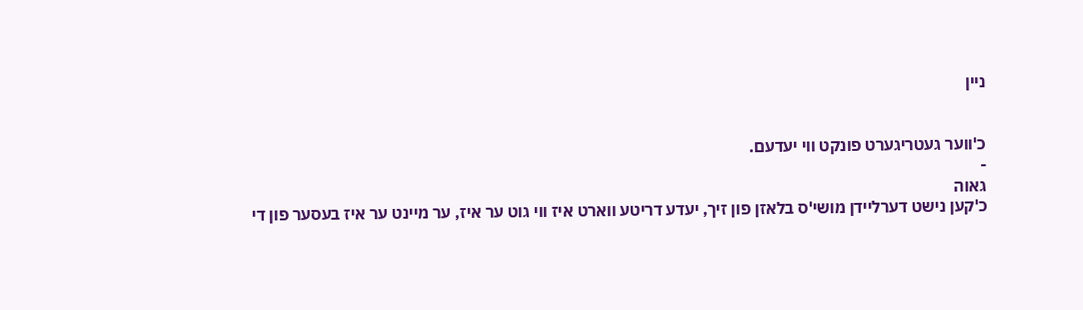ניין


כ'ווער געטריגערט פונקט ווי יעדעם.
-
גאוה
כ'קען נישט דערליידן מושי'ס בלאזן פון זיך, יעדע דריטע ווארט איז ווי גוט ער איז, ער מיינט ער איז בעסער פון די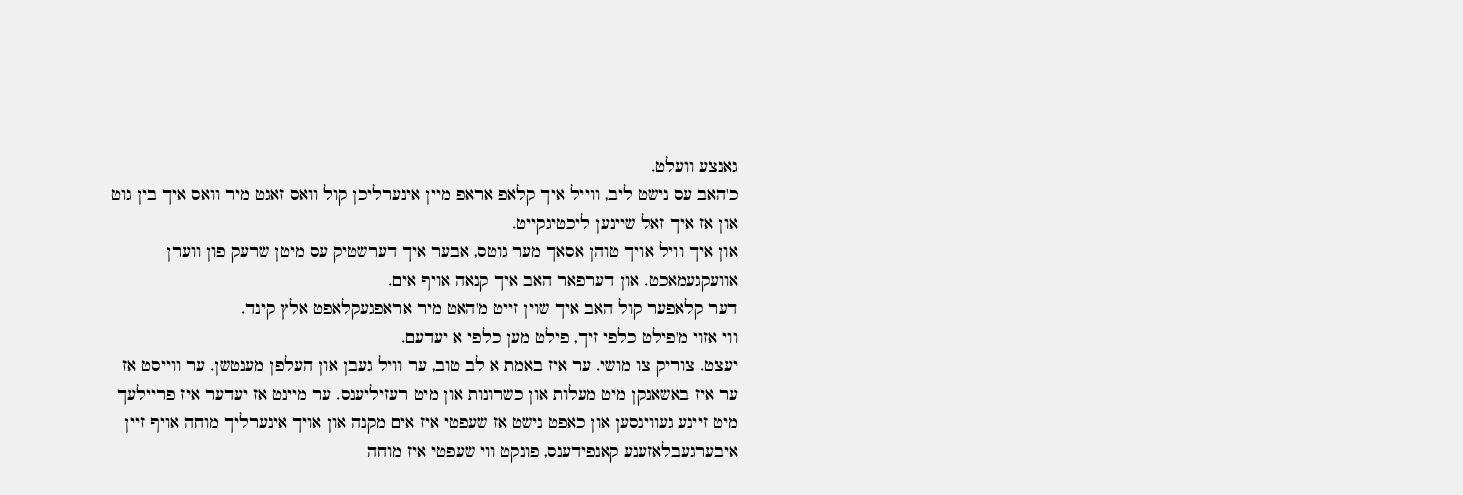גאנצע וועלט.
כ'האב עס נישט ליב, ווייל איך קלאפ אראפ מיין אינערליכן קול וואס זאגט מיר וואס איך בין גוט און אז איך זאל שיינען ליכטיגקייט.
און איך וויל אויך טוהן אסאך מער גוטס, אבער איך דערשטיק עס מיטן שרעק פון ווערן אוועקגעמאכט. און דערפאר האב איך קנאה אויף אים.
דער קלאפער קול האב איך שוין זייט מ'האט מיר אראפגעקלאפט אלץ קינד.
ווי אזוי מ'פילט כלפי זיך, פילט מען כלפי א יעדעם.
יעצט. צוריק צו מושי. ער איז באמת א לב טוב, ער וויל געבן און העלפן מענטשן. ער ווייסט אז ער איז באשאנקן מיט מעלות און כשרונות און מיט רעזיליענס. ער מיינט אז יעדער איז פריילעך מיט זיינע געווינסען און כאפט נישט אז שעפטי איז אים מקנה און אויך אינערליך מוחה אויף זיין איבערגעבלאזענע קאנפידענס, פונקט ווי שעפטי איז מוחה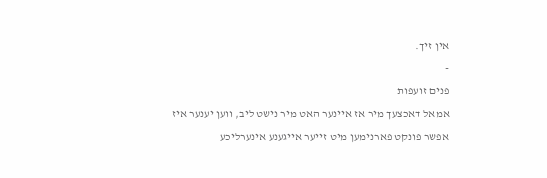אין זיך.
-
פנים זועפות
אמאל דאכצעך מיר אז איינער האט מיר נישט ליב, ווען יענער איז אפשר פונקט פארנימען מיט זייער אייגענע אינערליכע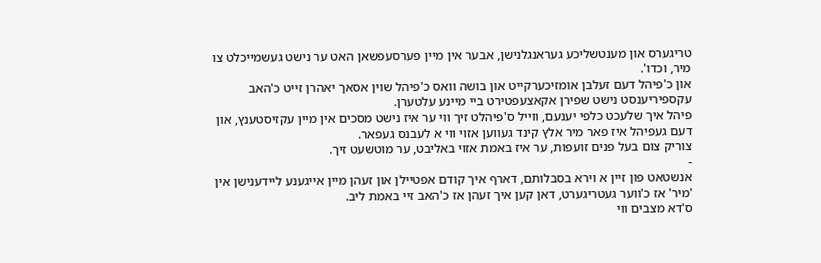טריגערס און מענטשליכע געראנגלנישן, אבער אין מיין פערסעפשאן האט ער נישט געשמייכלט צו מיר, וכדו'.
און כ'פיהל דעם זעלבן אומזיכערקייט און בושה וואס כ'פיהל שוין אסאך יאהרן זייט כ'האב עקספיריענסט נישט שפירן אקאצעפטירט ביי מיינע עלטערן.
פיהל איך שלעכט כלפי יענעם, ווייל ס'פיהלט זיך ווי ער איז נישט מסכים אין מיין עקזיסטענץ, און דעם געפיהל איז פאר מיר אלץ קינד געווען אזוי ווי א לעבנס געפאר.
צוריק צום בעל פנים זועפות, ער איז באמת אזוי באליבט, ער מוטשעט זיך.
-
אנשטאט פון זיין א וירא בסבלותם, דארף איך קודם אפטיילן און זעהן מיין אייגענע ליידענישן אין 'מיר' אז כ'ווער געטריגערט, דאן קען איך זעהן אז כ'האב זיי באמת ליב.
ס'דא מצבים ווי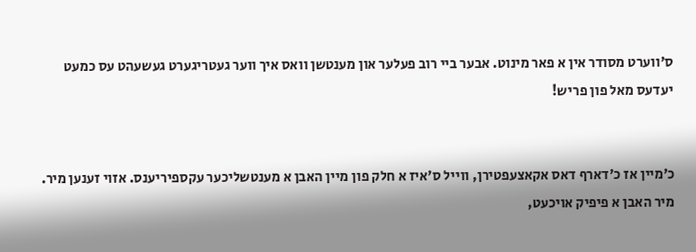ס'ווערט מסודר אין א פאר מינוט. אבער ביי רוב פעלער און מענטשן וואס איך ווער געטריגערט געשעהט עס כמעט יעדעס מאל פון פריש!


כ'מיין אז כ'דארף דאס אקאצעפטירן, ווייל ס'איז א חלק פון מיין האבן א מענטשליכער עקספיריענס. אזוי זענען מיר.
מיר האבן א פיפיק אויכעט,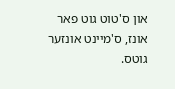און ס'טוט גוט פאר אונז, ס'מיינט אונזער גוטס.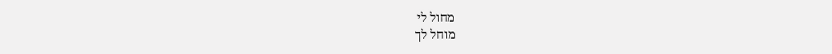מחול לי
מוחל לך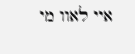איי לאוו מי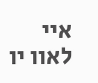איי לאוו יו